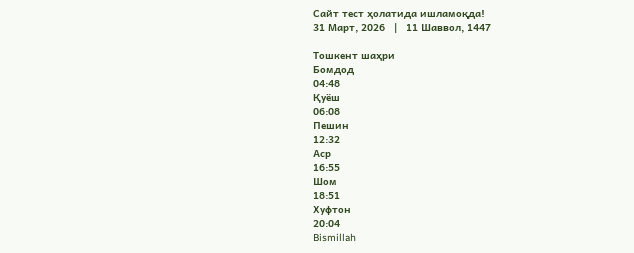Сайт тест ҳолатида ишламоқда!
31 Март, 2026   |   11 Шаввол, 1447

Тошкент шаҳри
Бомдод
04:48
Қуёш
06:08
Пешин
12:32
Аср
16:55
Шом
18:51
Хуфтон
20:04
Bismillah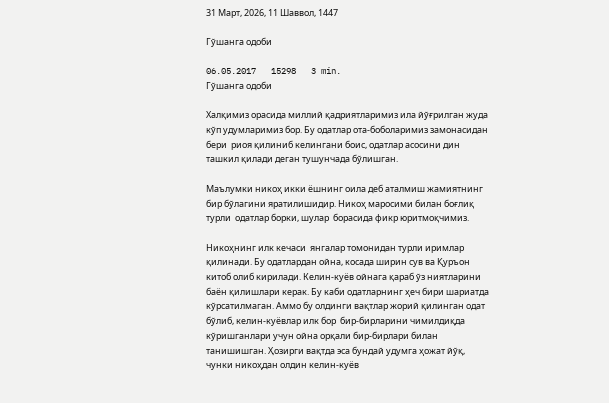31 Март, 2026, 11 Шаввол, 1447

Гўшанга одоби

06.05.2017   15298   3 min.
Гўшанга одоби

Халқимиз орасида миллий қадриятларимиз ила йўғрилган жуда кўп удумларимиз бор. Бу одатлар ота-боболаримиз замонасидан бери  риоя қилиниб келингани боис, одатлар асосини дин ташкил қилади деган тушунчада бўлишган.

Маълумки никоҳ икки ёшнинг оила деб аталмиш жамиятнинг бир бўлагини яратилишидир. Никоҳ маросими билан боғлиқ турли  одатлар борки, шулар  борасида фикр юритмоқчимиз.

Никоҳнинг илк кечаси  янгалар томонидан турли иримлар қилинади. Бу одатлардан ойна, косада ширин сув ва Қуръон китоб олиб кирилади. Келин-куёв ойнага қараб ўз ниятларини баён қилишлари керак. Бу каби одатларнинг ҳеч бири шариатда кўрсатилмаган. Аммо бу олдинги вақтлар жорий қилинган одат бўлиб, келин-куёвлар илк бор  бир-бирларини чимилдиқда кўришганлари учун ойна орқали бир-бирлари билан танишишган. Ҳозирги вақтда эса бундай удумга ҳожат йўқ, чунки никоҳдан олдин келин-куёв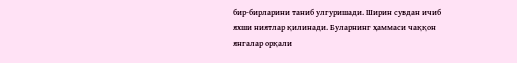бир-бирларини таниб улгуришади. Ширин сувдан ичиб яхши ниятлар қилинади. Буларнинг ҳаммаси чаққон янгалар орқали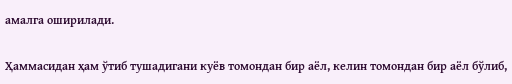амалга оширилади.

Ҳаммасидан ҳам ўтиб тушадигани куёв томондан бир аёл, келин томондан бир аёл бўлиб,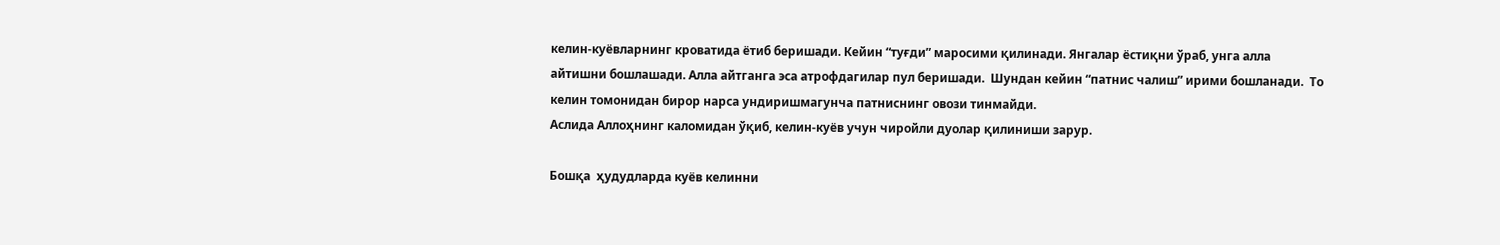келин-куёвларнинг кроватида ётиб беришади. Кейин “туғди” маросими қилинади. Янгалар ёстиқни ўраб, унга алла айтишни бошлашади. Алла айтганга эса атрофдагилар пул беришади.  Шундан кейин “патнис чалиш” ирими бошланади.  То келин томонидан бирор нарса ундиришмагунча патниснинг овози тинмайди.
Аслида Аллоҳнинг каломидан ўқиб, келин-куёв учун чиройли дуолар қилиниши зарур.

Бошқа  ҳудудларда куёв келинни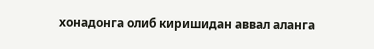хонадонга олиб киришидан аввал аланга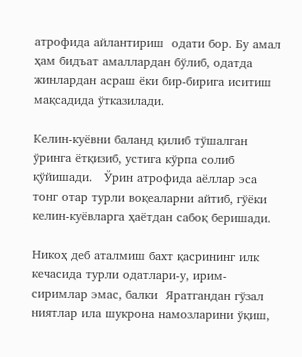атрофида айлантириш  одати бор. Бу амал ҳам бидъат амаллардан бўлиб, одатда жинлардан асраш ёки бир-бирига иситиш мақсадида ўтказилади.

Келин-куёвни баланд қилиб тўшалган ўринга ётқизиб, устига кўрпа солиб қўйишади.   Ўрин атрофида аёллар эса тонг отар турли воқеаларни айтиб, гўёки келин-куёвларга ҳаётдан сабоқ беришади.

Никоҳ деб аталмиш бахт қасрининг илк кечасида турли одатлари-у, ирим-сиримлар эмас, балки  Яратгандан гўзал ниятлар ила шукрона намозларини ўқиш,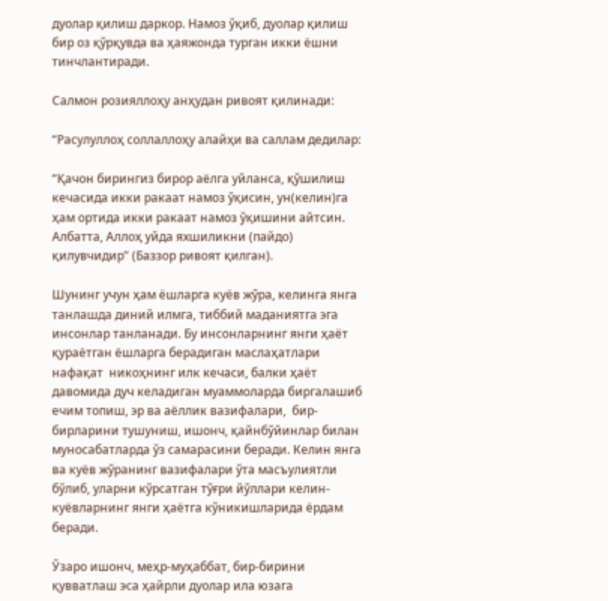дуолар қилиш даркор. Намоз ўқиб, дуолар қилиш  бир оз қўрқувда ва ҳаяжонда турган икки ёшни  тинчлантиради.

Салмон розияллоҳу анҳудан ривоят қилинади:

“Расулуллоҳ соллаллоҳу алайҳи ва саллам дедилар:

“Қачон бирингиз бирор аёлга уйланса, қўшилиш кечасида икки ракаат намоз ўқисин, ун(келин)га ҳам ортида икки ракаат намоз ўқишини айтсин. Албатта, Аллоҳ уйда яхшиликни (пайдо) қилувчидир” (Баззор ривоят қилган).

Шунинг учун ҳам ёшларга куёв жўра, келинга янга танлашда диний илмга, тиббий маданиятга эга инсонлар танланади. Бу инсонларнинг янги ҳаёт қураётган ёшларга берадиган маслаҳатлари нафақат  никоҳнинг илк кечаси, балки ҳаёт давомида дуч келадиган муаммоларда биргалашиб ечим топиш, эр ва аёллик вазифалари,  бир-бирларини тушуниш, ишонч, қайнбўйинлар билан муносабатларда ўз самарасини беради. Келин янга ва куёв жўранинг вазифалари ўта масъулиятли бўлиб, уларни кўрсатган тўғри йўллари келин-куёвларнинг янги ҳаётга кўникишларида ёрдам беради.

Ўзаро ишонч, меҳр-муҳаббат, бир-бирини қувватлаш эса ҳайрли дуолар ила юзага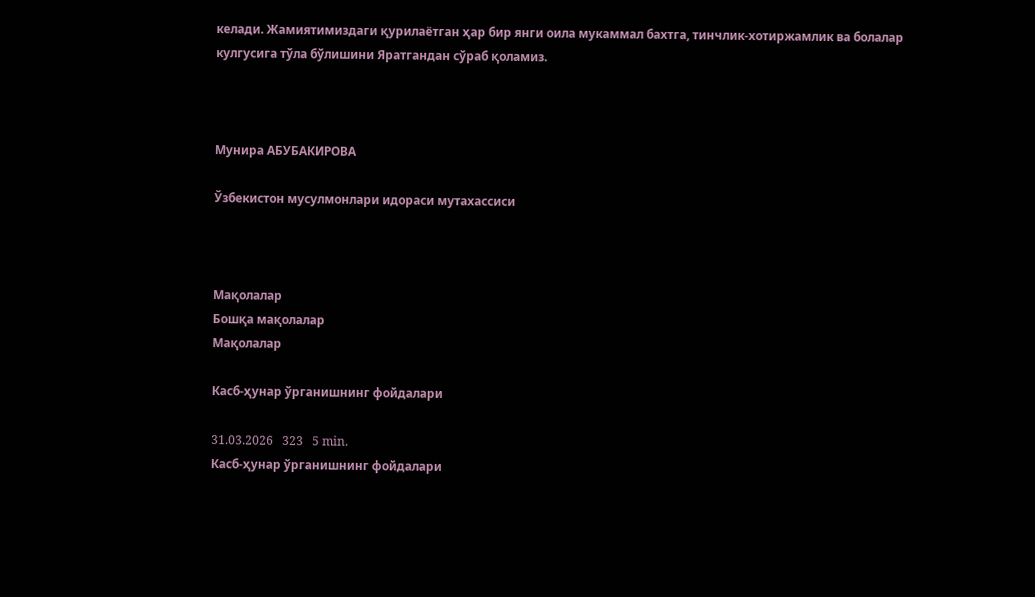келади. Жамиятимиздаги қурилаётган ҳар бир янги оила мукаммал бахтга, тинчлик-хотиржамлик ва болалар кулгусига тўла бўлишини Яратгандан сўраб қоламиз.



Мунира АБУБАКИРОВА

Ўзбекистон мусулмонлари идораси мутахассиси



Мақолалар
Бошқа мақолалар
Мақолалар

Касб-ҳунар ўрганишнинг фойдалари

31.03.2026   323   5 min.
Касб-ҳунар ўрганишнинг фойдалари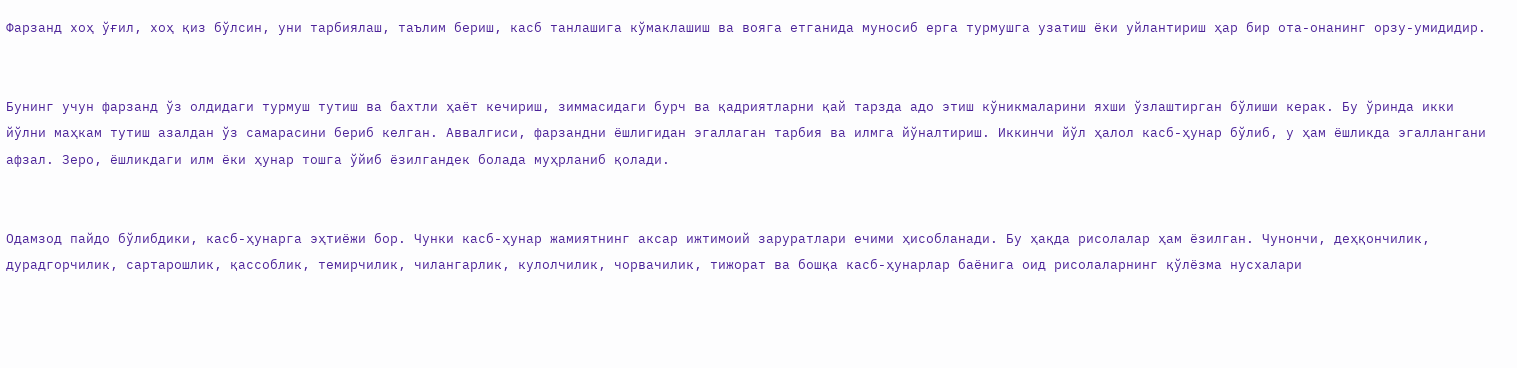Фарзанд хоҳ ўғил, хоҳ қиз бўлсин, уни тарбиялаш, таълим бериш, касб танлашига кўмаклашиш ва вояга етганида муносиб ерга турмушга узатиш ёки уйлантириш ҳар бир ота-онанинг орзу-умидидир.


Бунинг учун фарзанд ўз олдидаги турмуш тутиш ва бахтли ҳаёт кечириш, зиммасидаги бурч ва қадриятларни қай тарзда адо этиш кўникмаларини яхши ўзлаштирган бўлиши керак. Бу ўринда икки йўлни маҳкам тутиш азалдан ўз самарасини бериб келган. Аввалгиси, фарзандни ёшлигидан эгаллаган тарбия ва илмга йўналтириш. Иккинчи йўл ҳалол касб-ҳунар бўлиб, у ҳам ёшликда эгаллангани афзал. Зеро, ёшликдаги илм ёки ҳунар тошга ўйиб ёзилгандек болада муҳрланиб қолади.


Одамзод пайдо бўлибдики, касб-ҳунарга эҳтиёжи бор. Чунки касб-ҳунар жамиятнинг аксар ижтимоий заруратлари ечими ҳисобланади. Бу ҳақда рисолалар ҳам ёзилган. Чунончи, деҳқончилик, дурадгорчилик, сартарошлик, қассоблик, темирчилик, чилангарлик, кулолчилик, чорвачилик, тижорат ва бошқа касб-ҳунарлар баёнига оид рисолаларнинг қўлёзма нусхалари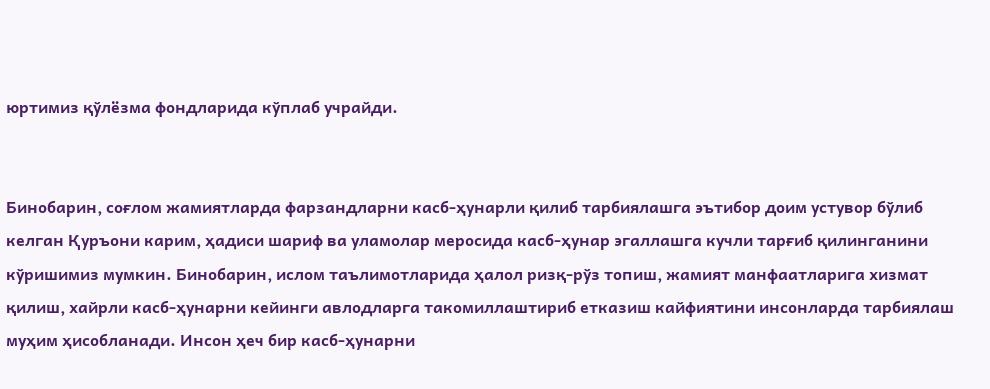юртимиз қўлёзма фондларида кўплаб учрайди.


Бинобарин, соғлом жамиятларда фарзандларни касб-ҳунарли қилиб тарбиялашга эътибор доим устувор бўлиб келган Қуръони карим, ҳадиси шариф ва уламолар меросида касб-ҳунар эгаллашга кучли тарғиб қилинганини кўришимиз мумкин. Бинобарин, ислом таълимотларида ҳалол ризқ-рўз топиш, жамият манфаатларига хизмат қилиш, хайрли касб-ҳунарни кейинги авлодларга такомиллаштириб етказиш кайфиятини инсонларда тарбиялаш муҳим ҳисобланади. Инсон ҳеч бир касб-ҳунарни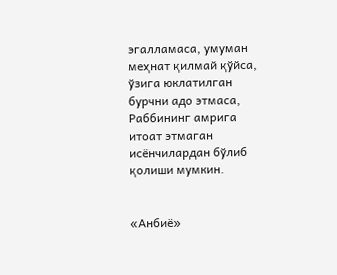эгалламаса, умуман меҳнат қилмай қўйса, ўзига юклатилган бурчни адо этмаса, Раббининг амрига итоат этмаган исёнчилардан бўлиб қолиши мумкин.


«Анбиё»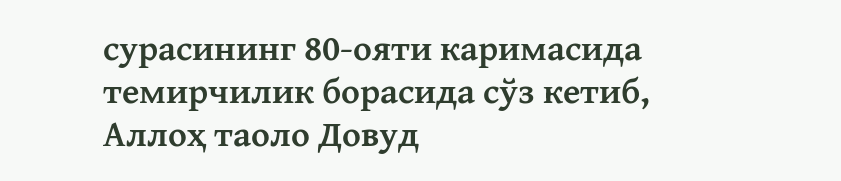сурасининг 80-ояти каримасида темирчилик борасида сўз кетиб, Аллоҳ таоло Довуд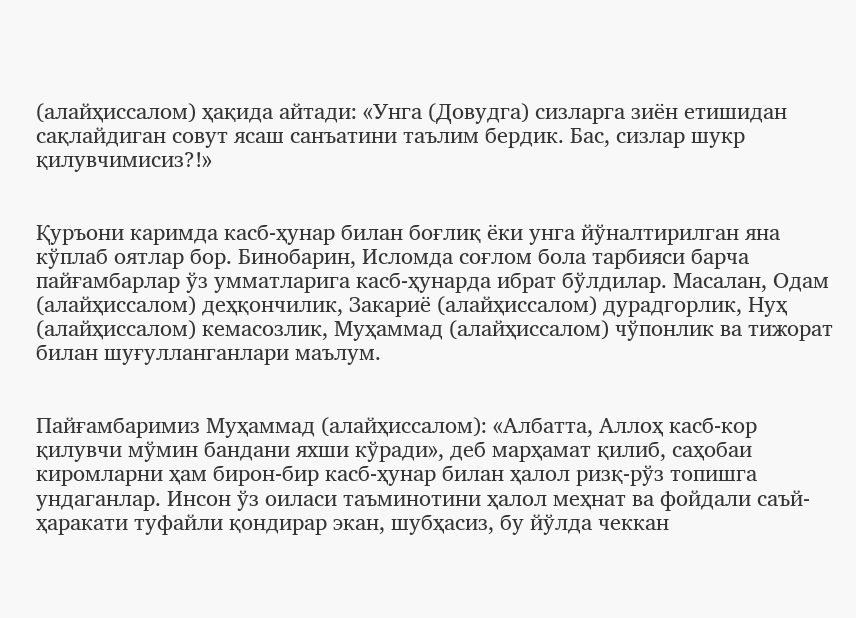(алайҳиссалом) ҳақида айтади: «Унга (Довудга) сизларга зиён етишидан сақлайдиган совут ясаш санъатини таълим бердик. Бас, сизлар шукр қилувчимисиз?!»


Қуръони каримда касб-ҳунар билан боғлиқ ёки унга йўналтирилган яна кўплаб оятлар бор. Бинобарин, Исломда соғлом бола тарбияси барча пайғамбарлар ўз умматларига касб-ҳунарда ибрат бўлдилар. Масалан, Одам (алайҳиссалом) деҳқончилик, Закариё (алайҳиссалом) дурадгорлик, Нуҳ (алайҳиссалом) кемасозлик, Муҳаммад (алайҳиссалом) чўпонлик ва тижорат билан шуғулланганлари маълум.


Пайғамбаримиз Муҳаммад (алайҳиссалом): «Албатта, Аллоҳ касб-кор қилувчи мўмин бандани яхши кўради», деб марҳамат қилиб, саҳобаи киромларни ҳам бирон-бир касб-ҳунар билан ҳалол ризқ-рўз топишга ундаганлар. Инсон ўз оиласи таъминотини ҳалол меҳнат ва фойдали саъй-ҳаракати туфайли қондирар экан, шубҳасиз, бу йўлда чеккан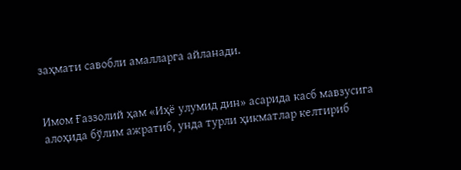заҳмати савобли амалларга айланади.


Имом Ғаззолий ҳам «Иҳё улумид дин» асарида касб мавзусига алоҳида бўлим ажратиб, унда турли ҳикматлар келтириб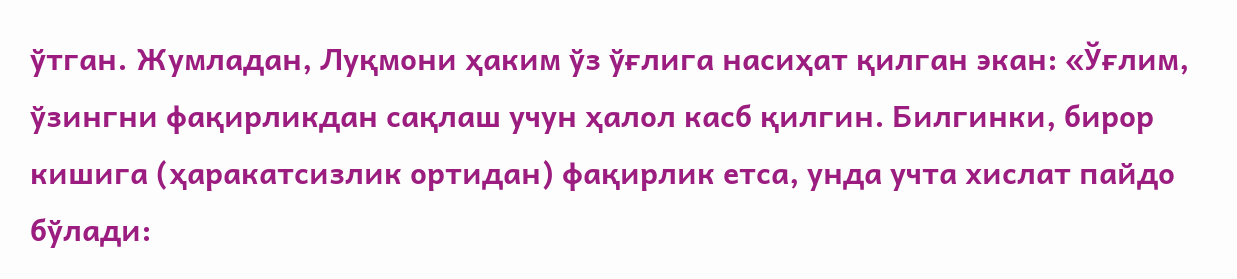ўтган. Жумладан, Луқмони ҳаким ўз ўғлига насиҳат қилган экан: «Ўғлим, ўзингни фақирликдан сақлаш учун ҳалол касб қилгин. Билгинки, бирор кишига (ҳаракатсизлик ортидан) фақирлик етса, унда учта хислат пайдо бўлади: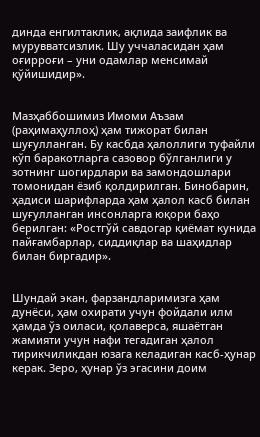динда енгилтаклик, ақлида заифлик ва мурувватсизлик. Шу уччаласидан ҳам оғирроғи – уни одамлар менсимай қўйишидир».


Мазҳаббошимиз Имоми Аъзам (раҳимаҳуллоҳ) ҳам тижорат билан шуғулланган. Бу касбда ҳалоллиги туфайли кўп баракотларга сазовор бўлганлиги у зотнинг шогирдлари ва замондошлари томонидан ёзиб қолдирилган. Бинобарин, ҳадиси шарифларда ҳам ҳалол касб билан шуғулланган инсонларга юқори баҳо берилган: «Ростгўй савдогар қиёмат кунида пайғамбарлар, сиддиқлар ва шаҳидлар билан биргадир».


Шундай экан, фарзандларимизга ҳам дунёси, ҳам охирати учун фойдали илм ҳамда ўз оиласи, қолаверса, яшаётган жамияти учун нафи тегадиган ҳалол тирикчиликдан юзага келадиган касб-ҳунар керак. Зеро, ҳунар ўз эгасини доим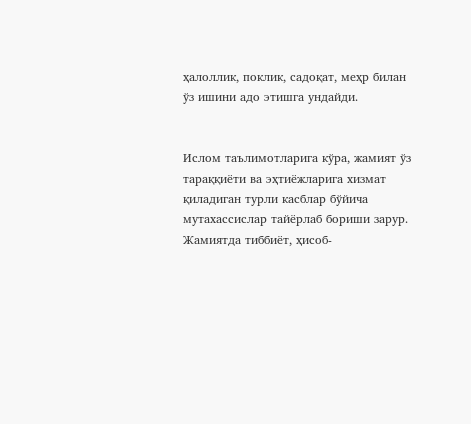ҳалоллик, поклик, садоқат, меҳр билан ўз ишини адо этишга ундайди.


Ислом таълимотларига кўра, жамият ўз тараққиёти ва эҳтиёжларига хизмат қиладиган турли касблар бўйича мутахассислар тайёрлаб бориши зарур. Жамиятда тиббиёт, ҳисоб-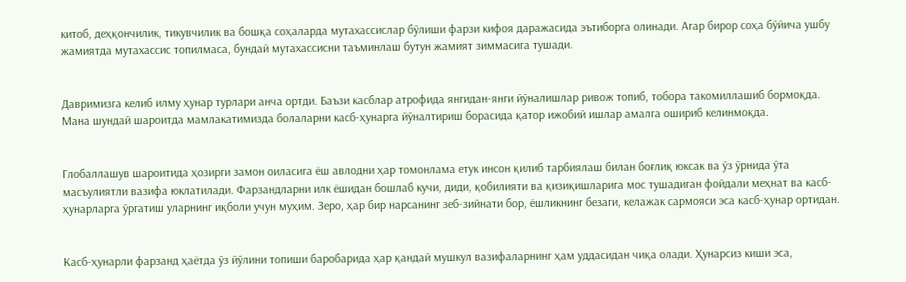китоб, деҳқончилик, тикувчилик ва бошқа соҳаларда мутахассислар бўлиши фарзи кифоя даражасида эътиборга олинади. Агар бирор соҳа бўйича ушбу жамиятда мутахассис топилмаса, бундай мутахассисни таъминлаш бутун жамият зиммасига тушади.


Давримизга келиб илму ҳунар турлари анча ортди. Баъзи касблар атрофида янгидан-янги йўналишлар ривож топиб, тобора такомиллашиб бормоқда. Мана шундай шароитда мамлакатимизда болаларни касб-ҳунарга йўналтириш борасида қатор ижобий ишлар амалга ошириб келинмоқда.


Глобаллашув шароитида ҳозирги замон оиласига ёш авлодни ҳар томонлама етук инсон қилиб тарбиялаш билан боғлиқ юксак ва ўз ўрнида ўта масъулиятли вазифа юклатилади. Фарзандларни илк ёшидан бошлаб кучи, диди, қобилияти ва қизиқишларига мос тушадиган фойдали меҳнат ва касб-ҳунарларга ўргатиш уларнинг иқболи учун муҳим. Зеро, ҳар бир нарсанинг зеб-зийнати бор, ёшликнинг безаги, келажак сармояси эса касб-ҳунар ортидан.


Касб-ҳунарли фарзанд ҳаётда ўз йўлини топиши баробарида ҳар қандай мушкул вазифаларнинг ҳам уддасидан чиқа олади. Ҳунарсиз киши эса,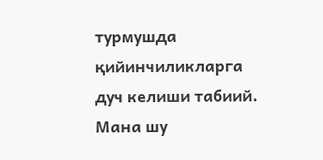турмушда қийинчиликларга дуч келиши табиий. Мана шу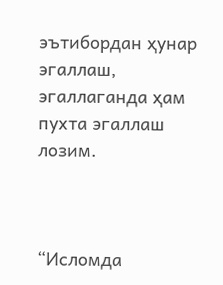эътибордан ҳунар эгаллаш, эгаллаганда ҳам пухта эгаллаш лозим.



“Исломда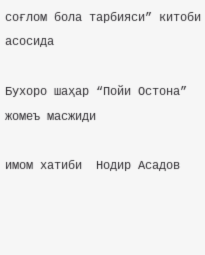соғлом бола тарбияси” китоби асосида

Бухоро шаҳар “Пойи Остона” жомеъ масжиди

имом хатиби  Нодир Асадов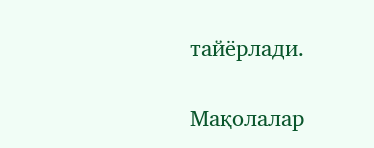тайёрлади.

Мақолалар